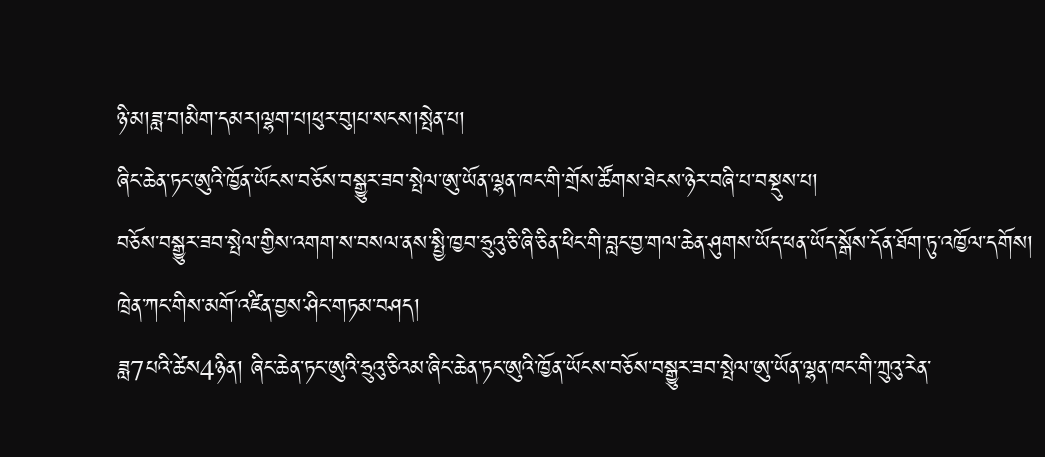ཉི་མ།ཟླ་བ།མིག་དམར།ལྷག་པ།ཕུར་བུ།པ་སངས།སྤེན་པ།
ཞིང་ཆེན་ཏང་ཨུའི་ཁྱོན་ཡོངས་བཅོས་བསྒྱུར་ཟབ་སྤེལ་ཨུ་ཡོན་ལྷན་ཁང་གི་གྲོས་ཚོགས་ཐེངས་ཉེར་བཞི་པ་བསྡུས་པ།
བཅོས་བསྒྱུར་ཟབ་སྤེལ་གྱིས་འགག་ས་བསལ་ནས་སྤྱི་ཁྱབ་ཧྲུའུ་ཅི་ཞི་ཅིན་ཕིང་གི་བླང་བྱ་གལ་ཆེན་ཤུགས་ཡོད་ཕན་ཡོད་སྒོས་དོན་ཐོག་ཏུ་འཁྱོལ་དགོས།
ཁྲེན་ཀང་གིས་མགོ་འཛིན་བྱས་ཤིང་གཏམ་བཤད།
ཟླ7པའི་ཚེས4ཉིན། ཞིང་ཆེན་ཏང་ཨུའི་ཧྲུའུ་ཅིའམ་ཞིང་ཆེན་ཏང་ཨུའི་ཁྱོན་ཡོངས་བཅོས་བསྒྱུར་ཟབ་སྤེལ་ཨུ་ཡོན་ལྷན་ཁང་གི་ཀྲུའུ་རེན་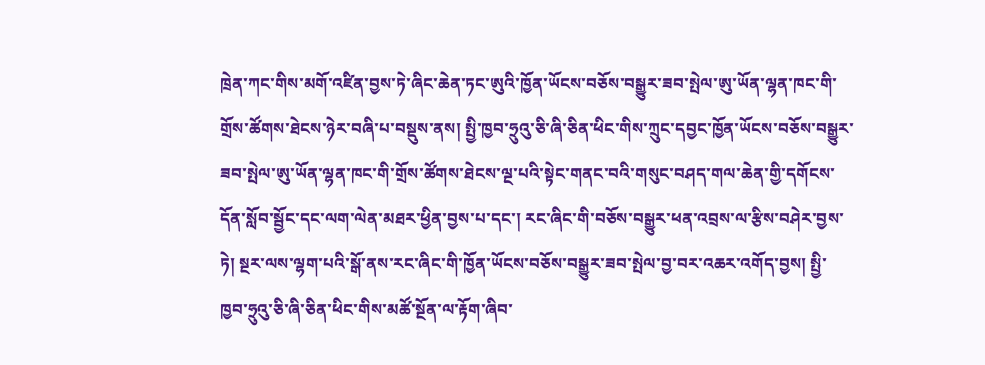ཁྲེན་ཀང་གིས་མགོ་འཛིན་བྱས་ཏེ་ཞིང་ཆེན་ཏང་ཨུའི་ཁྱོན་ཡོངས་བཅོས་བསྒྱུར་ཟབ་སྤེལ་ཨུ་ཡོན་ལྷན་ཁང་གི་གྲོས་ཚོགས་ཐེངས་ཉེར་བཞི་པ་བསྡུས་ནས། སྤྱི་ཁྱབ་ཧྲུའུ་ཅི་ཞི་ཅིན་ཕིང་གིས་ཀྲུང་དབྱང་ཁྱོན་ཡོངས་བཅོས་བསྒྱུར་ཟབ་སྤེལ་ཨུ་ཡོན་ལྷན་ཁང་གི་གྲོས་ཚོགས་ཐེངས་ལྔ་པའི་སྟེང་གནང་བའི་གསུང་བཤད་གལ་ཆེན་གྱི་དགོངས་དོན་སློབ་སྦྱོང་དང་ལག་ལེན་མཐར་ཕྱིན་བྱས་པ་དང་། རང་ཞིང་གི་བཅོས་བསྒྱུར་ཕན་འབྲས་ལ་རྩིས་བཤེར་བྱས་ཏེ། སྔར་ལས་ལྷག་པའི་སྒོ་ནས་རང་ཞིང་གི་ཁྱོན་ཡོངས་བཅོས་བསྒྱུར་ཟབ་སྤེལ་བྱ་བར་འཆར་འགོད་བྱས། སྤྱི་ཁྱབ་ཧྲུའུ་ཅི་ཞི་ཅིན་ཕིང་གིས་མཚོ་སྔོན་ལ་རྟོག་ཞིབ་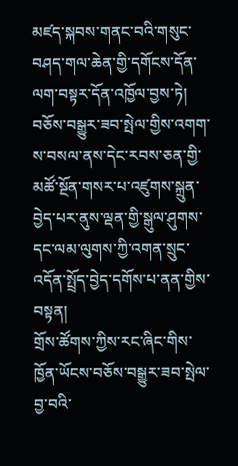མཛད་སྐབས་གནང་བའི་གསུང་བཤད་གལ་ཆེན་གྱི་དགོངས་དོན་ལག་བསྟར་དོན་འཁྱོལ་བྱས་ཏེ། བཅོས་བསྒྱུར་ཟབ་སྤེལ་གྱིས་འགག་ས་བསལ་ནས་དེང་རབས་ཅན་གྱི་མཚོ་སྔོན་གསར་པ་འཛུགས་སྐྲུན་བྱེད་པར་ནུས་ལྡན་གྱི་སྒུལ་ཤུགས་དང་ལམ་ལུགས་ཀྱི་འགན་སྲུང་འདོན་སྤྲོད་བྱེད་དགོས་པ་ནན་གྱིས་བསྟན།
གྲོས་ཚོགས་ཀྱིས་རང་ཞིང་གིས་ཁྱོན་ཡོངས་བཅོས་བསྒྱུར་ཟབ་སྤེལ་བྱ་བའི་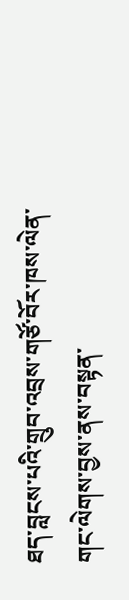ཐད་བླངས་པའི་གྲུབ་འབྲས་གཙོ་བོར་ཁས་ལེན་གང་ལེགས་བྱས་ནས་བསྟན་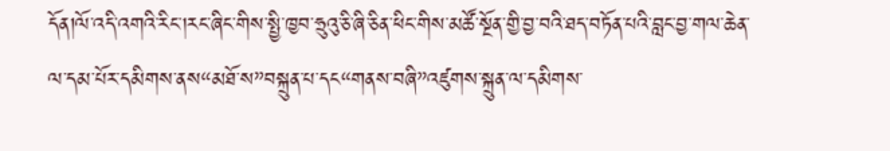དོན།ལོ་འདི་འགའི་རིང་།རང་ཞིང་གིས་སྤྱི་ཁྱབ་ཧྲུའུ་ཅི་ཞི་ཅིན་ཕིང་གིས་མཚོ་སྔོན་གྱི་བྱ་བའི་ཐད་བཏོན་པའི་བླང་བྱ་གལ་ཆེན་ལ་དམ་པོར་དམིགས་ནས“མཐོ་ས”བསྐྲུན་པ་དང“གནས་བཞི”འཛུགས་སྐྲུན་ལ་དམིགས་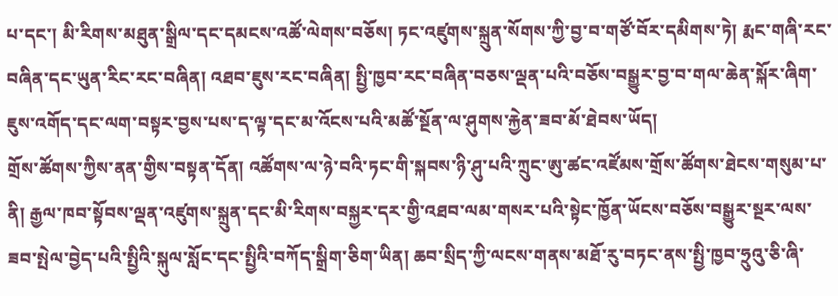པ་དང་། མི་རིགས་མཐུན་སྒྲིལ་དང་དམངས་འཚོ་ལེགས་བཅོས། ཏང་འཛུགས་སྐྲུན་སོགས་ཀྱི་བྱ་བ་གཙོ་བོར་དམིགས་ཏེ། རྨང་གཞི་རང་བཞིན་དང་ཡུན་རིང་རང་བཞིན། འཐབ་ཇུས་རང་བཞིན། སྤྱི་ཁྱབ་རང་བཞིན་བཅས་ལྡན་པའི་བཅོས་བསྒྱུར་བྱ་བ་གལ་ཆེན་སྐོར་ཞིག་ཇུས་འགོད་དང་ལག་བསྟར་བྱས་པས་ད་ལྟ་དང་མ་འོངས་པའི་མཚོ་སྔོན་ལ་ཤུགས་རྐྱེན་ཟབ་མོ་ཐེབས་ཡོད།
གྲོས་ཚོགས་ཀྱིས་ནན་གྱིས་བསྟན་དོན། འཚོགས་ལ་ཉེ་བའི་ཏང་གི་སྐབས་ཉི་ཤུ་པའི་ཀྲུང་ཨུ་ཚང་འཛོམས་གྲོས་ཚོགས་ཐེངས་གསུམ་པ་ནི། རྒྱལ་ཁབ་སྟོབས་ལྡན་འཛུགས་སྐྲུན་དང་མི་རིགས་བསྐྱར་དར་གྱི་འཐབ་ལམ་གསར་པའི་སྟེང་ཁྱོན་ཡོངས་བཅོས་བསྒྱུར་སྔར་ལས་ཟབ་སྤེལ་བྱེད་པའི་སྤྱིའི་སྐུལ་སློང་དང་སྤྱིའི་བཀོད་སྒྲིག་ཅིག་ཡིན། ཆབ་སྲིད་ཀྱི་ལངས་གནས་མཐོ་རུ་བཏང་ནས་སྤྱི་ཁྱབ་ཧྲུའུ་ཅི་ཞི་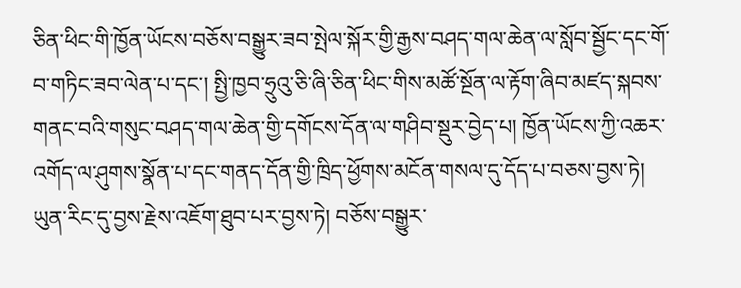ཅིན་ཕིང་གི་ཁྱོན་ཡོངས་བཅོས་བསྒྱུར་ཟབ་སྤེལ་སྐོར་གྱི་རྒྱས་བཤད་གལ་ཆེན་ལ་སློབ་སྦྱོང་དང་གོ་བ་གཏིང་ཟབ་ལེན་པ་དང་། སྤྱི་ཁྱབ་ཧྲུའུ་ཅི་ཞི་ཅིན་ཕིང་གིས་མཚོ་སྔོན་ལ་རྟོག་ཞིབ་མཛད་སྐབས་གནང་བའི་གསུང་བཤད་གལ་ཆེན་གྱི་དགོངས་དོན་ལ་གཤིབ་སྡུར་བྱེད་པ། ཁྱོན་ཡོངས་ཀྱི་འཆར་འགོད་ལ་ཤུགས་སྣོན་པ་དང་གནད་དོན་གྱི་ཁྲིད་ཕྱོགས་མངོན་གསལ་དུ་དོད་པ་བཅས་བྱས་ཏེ། ཡུན་རིང་དུ་བྱས་རྗེས་འཇོག་ཐུབ་པར་བྱས་ཏེ། བཅོས་བསྒྱུར་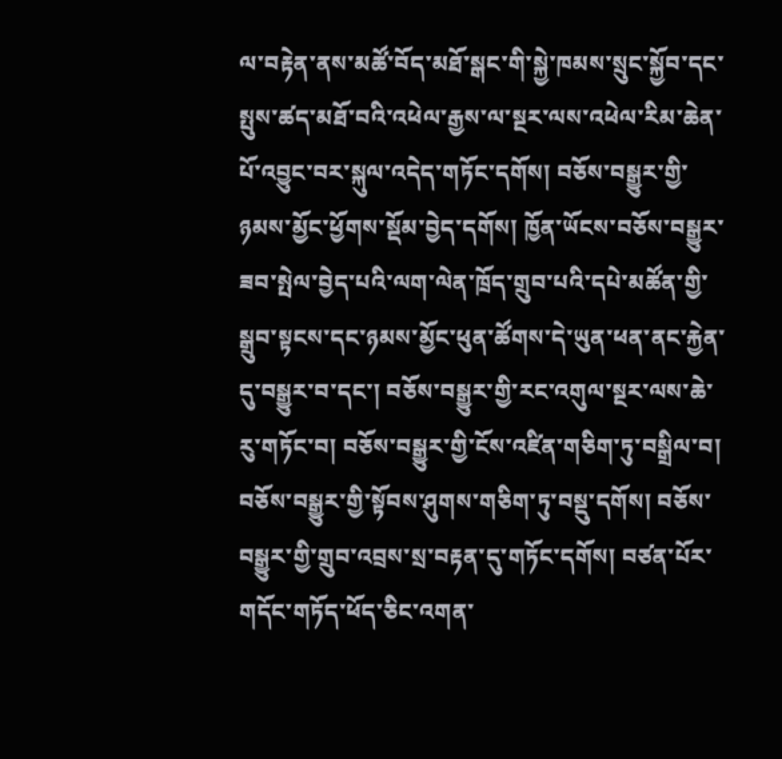ལ་བརྟེན་ནས་མཚོ་བོད་མཐོ་སྒང་གི་སྐྱེ་ཁམས་སྲུང་སྐྱོབ་དང་སྤུས་ཚད་མཐོ་བའི་འཕེལ་རྒྱས་ལ་སྔར་ལས་འཕེལ་རིམ་ཆེན་པོ་འབྱུང་བར་སྐུལ་འདེད་གཏོང་དགོས། བཅོས་བསྒྱུར་གྱི་ཉམས་མྱོང་ཕྱོགས་སྡོམ་བྱེད་དགོས། ཁྱོན་ཡོངས་བཅོས་བསྒྱུར་ཟབ་སྤེལ་བྱེད་པའི་ལག་ལེན་ཁྲོད་གྲུབ་པའི་དཔེ་མཚོན་གྱི་སྒྲུབ་སྟངས་དང་ཉམས་མྱོང་ཕུན་ཚོགས་དེ་ཡུན་ཕན་ནང་རྐྱེན་དུ་བསྒྱུར་བ་དང་། བཅོས་བསྒྱུར་གྱི་རང་འགུལ་སྔར་ལས་ཆེ་རུ་གཏོང་བ། བཅོས་བསྒྱུར་གྱི་ངོས་འཛིན་གཅིག་ཏུ་བསྒྲིལ་བ། བཅོས་བསྒྱུར་གྱི་སྟོབས་ཤུགས་གཅིག་ཏུ་བསྡུ་དགོས། བཅོས་བསྒྱུར་གྱི་གྲུབ་འབྲས་སྲ་བརྟན་དུ་གཏོང་དགོས། བཙན་པོར་གདོང་གཏོད་ཕོད་ཅིང་འགན་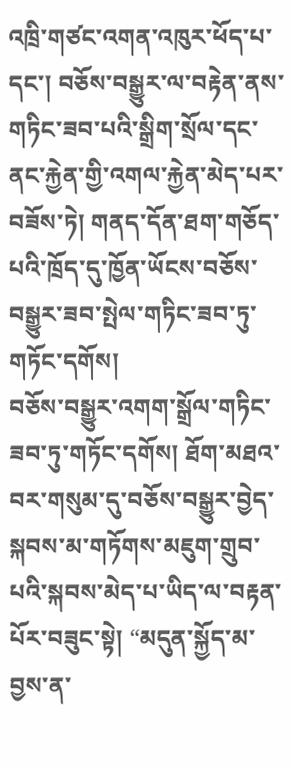འཁྲི་གཙང་འགན་འཁུར་ཕོད་པ་དང་། བཅོས་བསྒྱུར་ལ་བརྟེན་ནས་གཏིང་ཟབ་པའི་སྒྲིག་སྲོལ་དང་ནང་རྐྱེན་གྱི་འགལ་རྐྱེན་མེད་པར་བཟོས་ཏེ། གནད་དོན་ཐག་གཅོད་པའི་ཁྲོད་དུ་ཁྱོན་ཡོངས་བཅོས་བསྒྱུར་ཟབ་སྤེལ་གཏིང་ཟབ་ཏུ་གཏོང་དགོས།
བཅོས་བསྒྱུར་འགག་སྒྲོལ་གཏིང་ཟབ་ཏུ་གཏོང་དགོས། ཐོག་མཐའ་བར་གསུམ་དུ་བཅོས་བསྒྱུར་བྱེད་སྐབས་མ་གཏོགས་མཇུག་གྲུབ་པའི་སྐབས་མེད་པ་ཡིད་ལ་བརྟན་པོར་བཟུང་སྟེ། “མདུན་སྐྱོད་མ་བྱས་ན་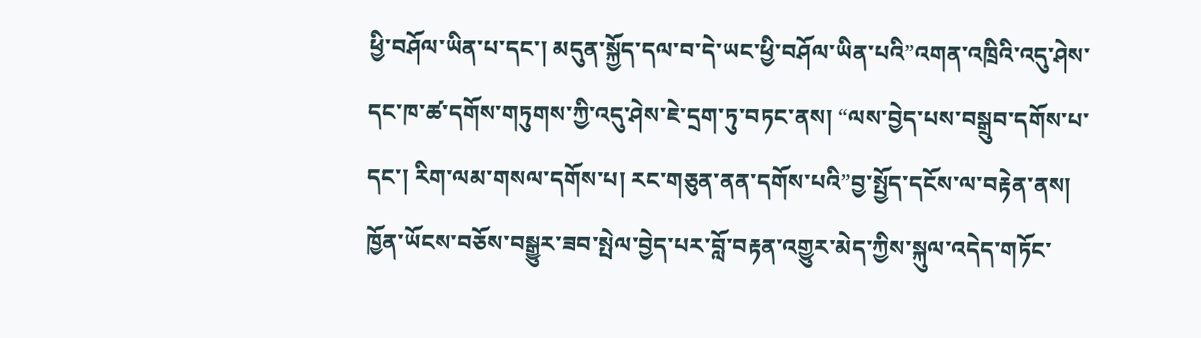ཕྱི་བཤོལ་ཡིན་པ་དང་། མདུན་སྐྱོད་དལ་བ་དེ་ཡང་ཕྱི་བཤོལ་ཡིན་པའི”འགན་འཁྲིའི་འདུ་ཤེས་དང་ཁ་ཚ་དགོས་གཏུགས་ཀྱི་འདུ་ཤེས་ཇེ་དྲག་ཏུ་བཏང་ནས། “ལས་བྱེད་པས་བསྒྲུབ་དགོས་པ་དང་། རིག་ལམ་གསལ་དགོས་པ། རང་གཅུན་ནན་དགོས་པའི”བྱ་སྤྱོད་དངོས་ལ་བརྟེན་ནས། ཁྱོན་ཡོངས་བཅོས་བསྒྱུར་ཟབ་སྤེལ་བྱེད་པར་བློ་བརྟན་འགྱུར་མེད་ཀྱིས་སྐུལ་འདེད་གཏོང་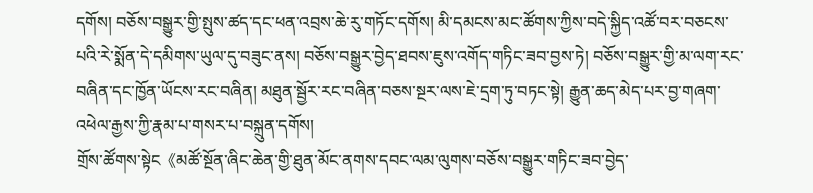དགོས། བཅོས་བསྒྱུར་གྱི་སྤུས་ཚད་དང་ཕན་འབྲས་ཆེ་རུ་གཏོང་དགོས། མི་དམངས་མང་ཚོགས་ཀྱིས་བདེ་སྐྱིད་འཚོ་བར་བཅངས་པའི་རེ་སྨོན་དེ་དམིགས་ཡུལ་དུ་བཟུང་ནས། བཅོས་བསྒྱུར་བྱེད་ཐབས་ཇུས་འགོད་གཏིང་ཟབ་བྱས་ཏེ། བཅོས་བསྒྱུར་གྱི་མ་ལག་རང་བཞིན་དང་ཁྱོན་ཡོངས་རང་བཞིན། མཐུན་སྦྱོར་རང་བཞིན་བཅས་སྔར་ལས་ཇེ་དྲག་ཏུ་བཏང་སྟེ། རྒྱུན་ཆད་མེད་པར་བྱ་གཞག་འཕེལ་རྒྱས་ཀྱི་རྣམ་པ་གསར་པ་བསྐྲུན་དགོས།
གྲོས་ཚོགས་སྟེང《མཚོ་སྔོན་ཞིང་ཆེན་གྱི་ཐུན་མོང་ནགས་དབང་ལམ་ལུགས་བཅོས་བསྒྱུར་གཏིང་ཟབ་བྱེད་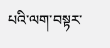པའི་ལག་བསྟར་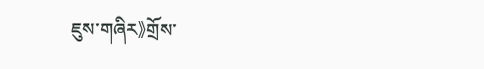ཇུས་གཞིར》གྲོས་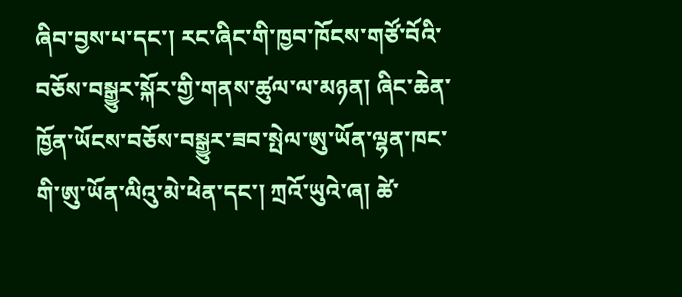ཞིབ་བྱས་པ་དང་། རང་ཞིང་གི་ཁྱབ་ཁོངས་གཙོ་བོའི་བཅོས་བསྒྱུར་སྐོར་གྱི་གནས་ཚུལ་ལ་མཉན། ཞིང་ཆེན་ཁྱོན་ཡོངས་བཅོས་བསྒྱུར་ཟབ་སྤེལ་ཨུ་ཡོན་ལྷན་ཁང་གི་ཨུ་ཡོན་ལིའུ་མེ་ཕེན་དང་། ཀྲའོ་ཡུའེ་ཞ། ཚེ་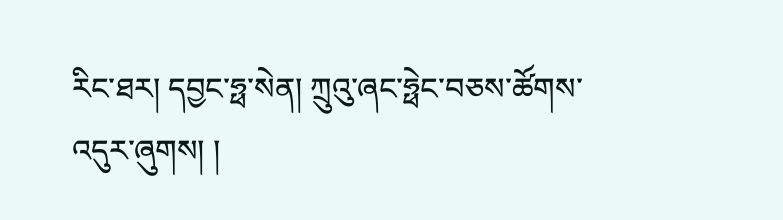རིང་ཐར། དབྱང་ཧྥ་སེན། ཀྲུའུ་ཞང་ཧྥེང་བཅས་ཚོགས་འདུར་ཞུགས། །